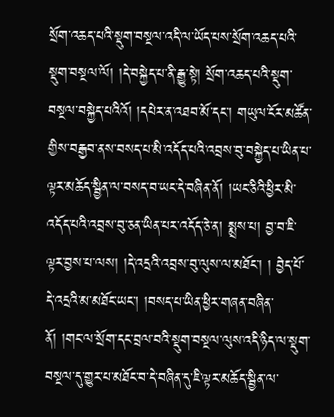སྲོག་འཆད་པའི་སྡུག་བསྔལ་འདི་ལ་ཡོད་པས་སྲོག་འཆད་པའི་སྡུག་བསྔལ་ལོ། །དེ་བསྐྱེད་པ་ནི་རྒྱུ་སྟེ། སྲོག་འཆད་པའི་སྡུག་བསྔལ་བསྐྱེད་པའིའོ། །དཔེར་ན་འཐབ་མོ་དང་། གཡུལ་ངོར་མཚོན་གྱིས་བརྒྱབ་ནས་བསད་པ་མི་འདོད་པའི་འབྲས་བུ་བསྐྱེད་པ་ཡིན་པ་ལྟར་མཆོད་སྦྱིན་ལ་བསད་བ་ཡང་དེ་བཞིན་ནོ། །ཡང་ཅིའི་ཕྱིར་མི་འདོད་པའི་འབྲས་བུ་ཅན་ཡིན་པར་འདོད་ཅེ་ན། སྨྲས་པ། བྱ་བ་ཇི་ལྟར་བྱས་པ་ལས། །དེ་འདྲའི་འབྲས་བུ་ལུས་ལ་མཐོང་། ། བྱེད་པོ་དེ་འདྲའི་མ་མཐོང་ཡང་། །བསད་པ་ཡིན་ཕྱིར་གཞན་བཞིན་ནོ། །གང་ལ་སྲོག་དང་བྲལ་བའི་སྡུག་བསྔལ་ལུས་འདི་ཉིད་ལ་སྡུག་བསྔལ་དུ་གྱུར་པ་མཐོང་བ་དེ་བཞིན་དུ་ཇི་ལྟར་མཆོད་སྦྱིན་ལ་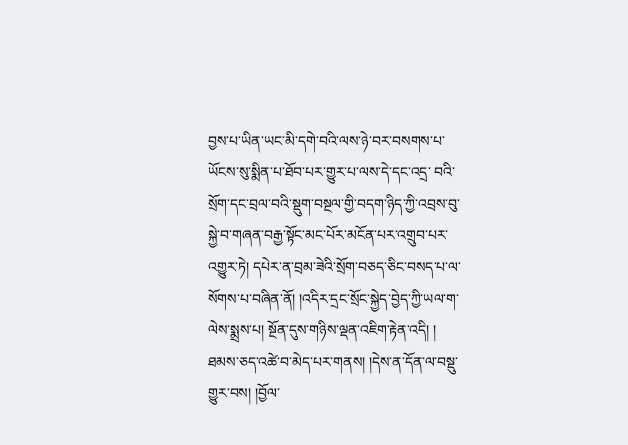བྱས་པ་ཡིན་ཡང་མི་དགེ་བའི་ལས་ཉེ་བར་བསགས་པ་ཡོངས་སུ་སྨིན་པ་ཐོབ་པར་གྱུར་པ་ལས་དེ་དང་འདྲ་ བའི་སྲོག་དང་བྲལ་བའི་སྡུག་བསྔལ་གྱི་བདག་ཉིད་ཀྱི་འབྲས་བུ་སྐྱེ་བ་གཞན་བརྒྱ་སྟོང་མང་པོར་མངོན་པར་འགྲུབ་པར་འགྱུར་ཏེ། དཔེར་ན་བྲམ་ཟེའི་སྲོག་བཅད་ཅིང་བསད་པ་ལ་སོགས་པ་བཞིན་ནོ། །འདིར་དྲང་སྲོང་སྐྱེད་བྱེད་ཀྱི་ཡལ་ག་ལེས་སྨྲས་པ། སྔོན་དུས་གཉིས་ལྡན་འཇིག་རྟེན་འདི། ། ཐམས་ཅད་འཚེ་བ་མེད་པར་གནས། །དེས་ན་དོན་ལ་བསྡུ་གྱུར་བས། །བྱོལ་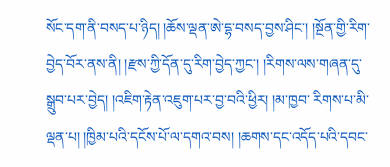སོང་དག་ནི་བསད་པ་ཉིད། །ཆོས་ལྡན་ཨེ་དྷ་བསད་བྱས་ཤིང་། །སྔོན་གྱི་རིག་བྱེད་བོར་ནས་ནི། །རྫས་ཀྱི་དོན་དུ་རིག་བྱེད་ཀྱང་། །རིགས་ལས་གཞན་དུ་སྒྲུབ་པར་བྱེད། །འཇིག་རྟེན་འཇུག་པར་བྱ་བའི་ཕྱིར། །མ་ཁྱབ་ རིགས་པ་མི་ལྡན་པ། །ཁྱིམ་པའི་དངོས་པོ་ལ་དགའ་བས། །ཆགས་དང་འདོད་པའི་དབང་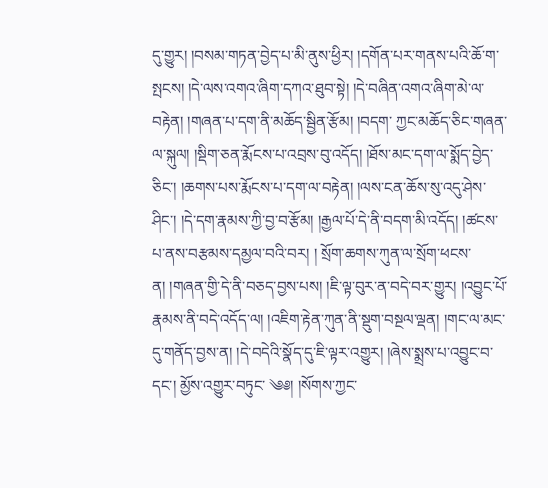དུ་གྱུར། །བསམ་གཏན་བྱེད་པ་མི་ནུས་ཕྱིར། །དགོན་པར་གནས་པའི་ཆོ་ག་སྤངས། །དེ་ལས་འགའ་ཞིག་དཀའ་ཐུབ་སྟེ། །དེ་བཞིན་འགའ་ཞིག་མེ་ལ་བརྟེན། །གཞན་པ་དག་ནི་མཆོད་སྦྱིན་རྩོམ། །བདག་ ཀྱང་མཆོད་ཅིང་གཞན་ལ་སྐུལ། །སྡིག་ཅན་རྨོངས་པ་འབྲས་བུ་འདོད། །ཐོས་མང་དག་ལ་སྨོད་བྱེད་ཅིང་། །ཆགས་པས་རྨོངས་པ་དག་ལ་བརྟེན། །ལས་ངན་ཆོས་སུ་འདུ་ཤེས་ཤིང་། །དེ་དག་རྣམས་ཀྱི་བྱ་བ་རྩོམ། །རྒྱལ་པོ་དེ་ནི་བདག་མི་འདོད། །ཚངས་པ་ནས་བརྩམས་དམྱལ་བའི་བར། ། སྲོག་ཆགས་ཀུན་ལ་སྲོག་ཕངས་ན། །གཞན་གྱི་དེ་ནི་བཅད་བྱས་པས། །ཇི་ལྟ་བུར་ན་བདེ་བར་གྱུར། །འབྱུང་པོ་རྣམས་ནི་བདེ་འདོད་ལ། །འཇིག་རྟེན་ཀུན་ནི་སྡུག་བསྔལ་ལྡན། །གང་ལ་མང་དུ་གནོད་བྱས་ན། །དེ་བདེའི་སྣོད་དུ་ཇི་ལྟར་འགྱུར། །ཞེས་སྨྲས་པ་འབྱུང་བ་དང་། མྱོས་འགྱུར་བཏུང་ ༄༅། །སོགས་ཀྱང་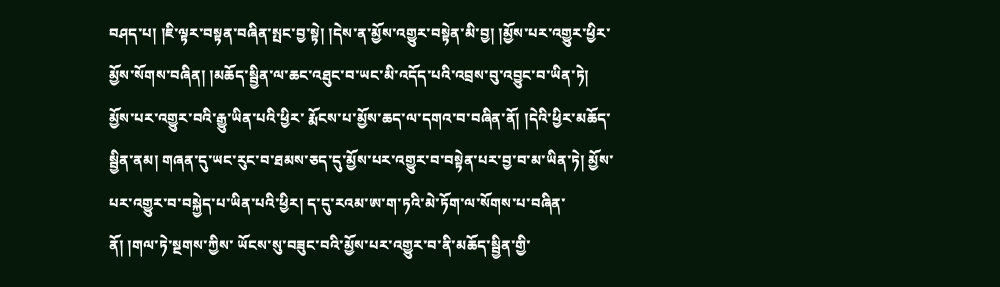བཤད་པ། །ཇི་ལྟར་བསྟན་བཞིན་སྤང་བྱ་སྟེ། །དེས་ན་མྱོས་འགྱུར་བསྟེན་མི་བྱ། །མྱོས་པར་འགྱུར་ཕྱིར་མྱོས་སོགས་བཞིན། །མཆོད་སྦྱིན་ལ་ཆང་འཐུང་བ་ཡང་མི་འདོད་པའི་འབྲས་བུ་འབྱུང་བ་ཡིན་ཏེ། མྱོས་པར་འགྱུར་བའི་རྒྱུ་ཡིན་པའི་ཕྱིར་ རྨོངས་པ་མྱོས་ཆད་ལ་དགའ་བ་བཞིན་ནོ། །དེའི་ཕྱིར་མཆོད་སྦྱིན་ནམ། གཞན་དུ་ཡང་རུང་བ་ཐམས་ཅད་དུ་མྱོས་པར་འགྱུར་བ་བསྟེན་པར་བྱ་བ་མ་ཡིན་ཏེ། མྱོས་པར་འགྱུར་བ་བསྐྱེད་པ་ཡིན་པའི་ཕྱིར། ད་དུ་རའམ་ཨ་ག་ཏའི་མེ་ཏོག་ལ་སོགས་པ་བཞིན་ནོ། །གལ་ཏེ་སྔགས་ཀྱིས་ ཡོངས་སུ་བཟུང་བའི་མྱོས་པར་འགྱུར་བ་ནི་མཆོད་སྦྱིན་གྱི་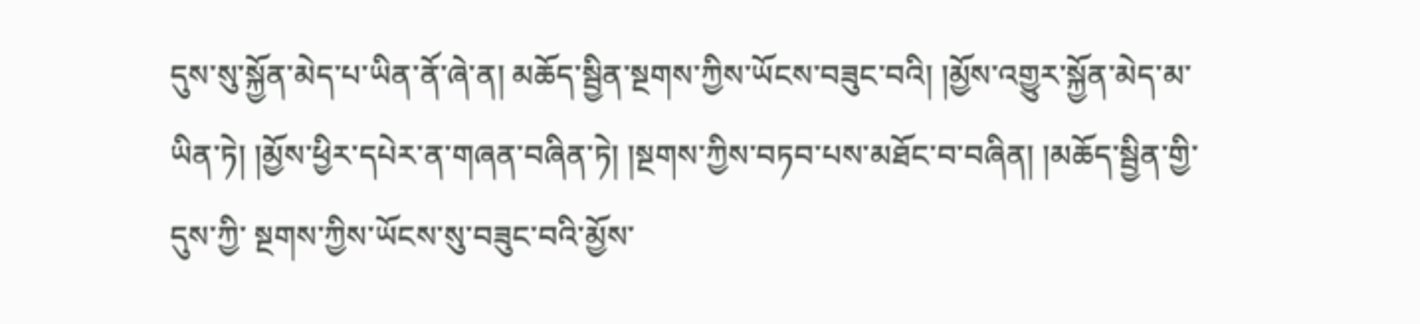དུས་སུ་སྐྱོན་མེད་པ་ཡིན་ནོ་ཞེ་ན། མཆོད་སྦྱིན་སྔགས་ཀྱིས་ཡོངས་བཟུང་བའི། །མྱོས་འགྱུར་སྐྱོན་མེད་མ་ཡིན་ཏེ། །མྱོས་ཕྱིར་དཔེར་ན་གཞན་བཞིན་ཏེ། །སྔགས་ཀྱིས་བཏབ་པས་མཐོང་བ་བཞིན། །མཆོད་སྦྱིན་གྱི་དུས་ཀྱི་ སྔགས་ཀྱིས་ཡོངས་སུ་བཟུང་བའི་མྱོས་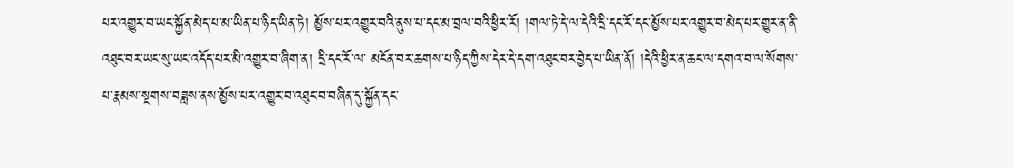པར་འགྱུར་བ་ཡང་སྐྱོན་མེད་པ་མ་ཡིན་པ་ཉིད་ཡིན་ཏེ། མྱོས་པར་འགྱུར་བའི་ནུས་པ་དང་མ་བྲལ་བའི་ཕྱིར་རོ། །གལ་ཏེ་དེ་ལ་དེའི་དྲི་དང་རོ་དང་མྱོས་པར་འགྱུར་བ་མེད་པར་གྱུར་ན་ནི་འཐུང་བར་ཡང་སུ་ཡང་འདོད་པར་མི་འགྱུར་བ་ཞིག་ན། དྲི་དང་རོ་ལ་ མངོན་བར་ཆགས་པ་ཉིད་ཀྱིས་དེར་དེ་དག་འཐུང་བར་བྱེད་པ་ཡིན་ནོ། །དེའི་ཕྱིར་ན་ཆང་ལ་དགའ་བ་ལ་སོགས་པ་རྣམས་སྔགས་བཟླས་ནས་མྱོས་པར་འགྱུར་བ་འཐུང་བ་བཞིན་དུ་སྐྱོན་དང་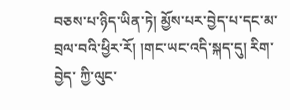བཅས་པ་ཉིད་ཡིན་ཏེ། མྱོས་པར་བྱེད་པ་དང་མ་བྲལ་བའི་ཕྱིར་རོ། །གང་ཡང་འདི་སྐད་དུ། རིག་བྱེད་ ཀྱི་ལུང་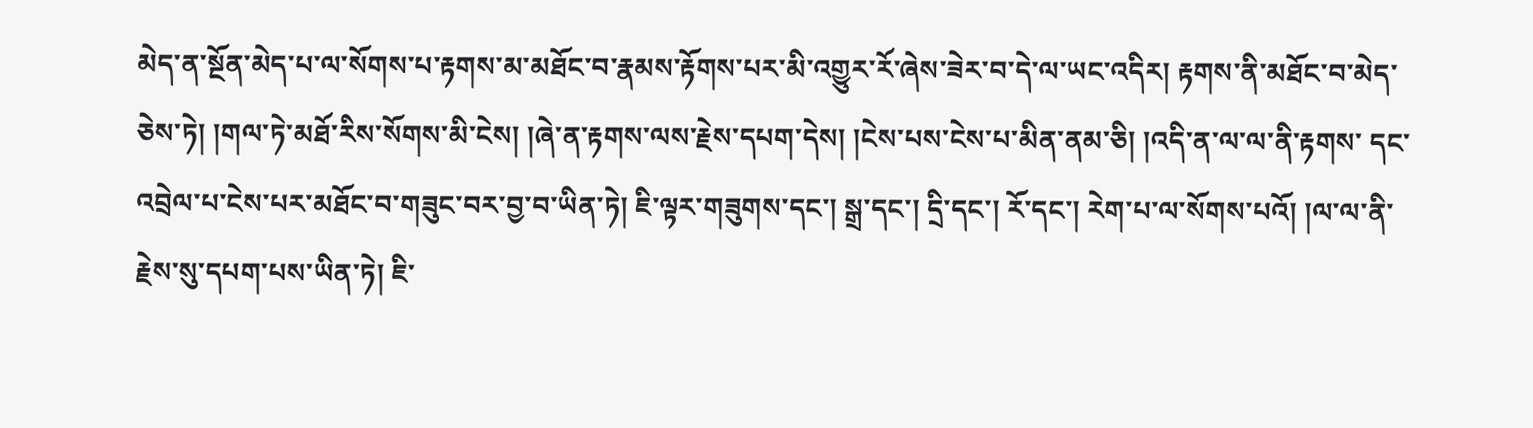མེད་ན་སྔོན་མེད་པ་ལ་སོགས་པ་རྟགས་མ་མཐོང་བ་རྣམས་རྟོགས་པར་མི་འགྱུར་རོ་ཞེས་ཟེར་བ་དེ་ལ་ཡང་འདིར། རྟགས་ནི་མཐོང་བ་མེད་ཅེས་ཏེ། །གལ་ཏེ་མཐོ་རིས་སོགས་མི་ངེས། །ཞེ་ན་རྟགས་ལས་རྗེས་དཔག་དེས། །ངེས་པས་ངེས་པ་མིན་ནམ་ཅི། །འདི་ན་ལ་ལ་ནི་རྟགས་ དང་འབྲེལ་པ་ངེས་པར་མཐོང་བ་གཟུང་བར་བྱ་བ་ཡིན་ཏེ། ཇི་ལྟར་གཟུགས་དང་། སྒྲ་དང་། དྲི་དང་། རོ་དང་། རེག་པ་ལ་སོགས་པའོ། །ལ་ལ་ནི་རྗེས་སུ་དཔག་པས་ཡིན་ཏེ། ཇི་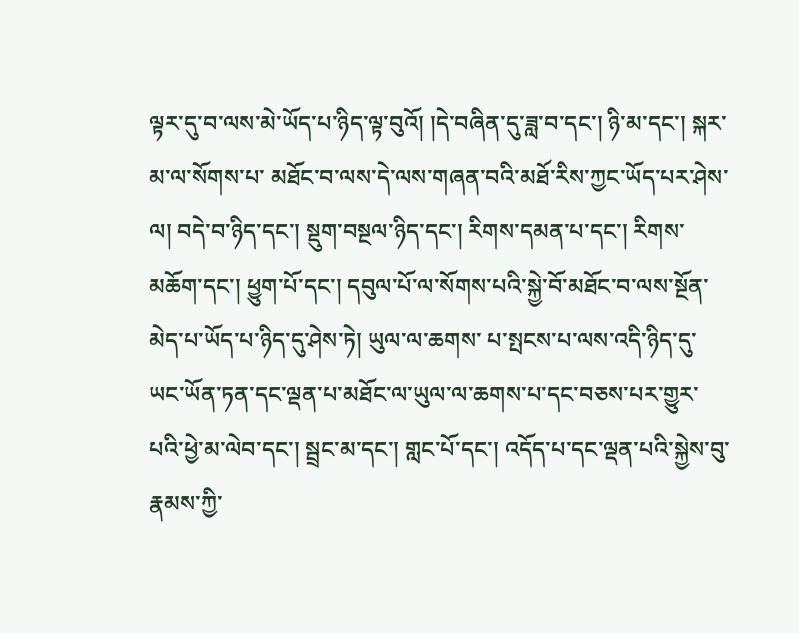ལྟར་དུ་བ་ལས་མེ་ཡོད་པ་ཉིད་ལྟ་བུའོ། །དེ་བཞིན་དུ་ཟླ་བ་དང་། ཉི་མ་དང་། སྐར་མ་ལ་སོགས་པ་ མཐོང་བ་ལས་དེ་ལས་གཞན་བའི་མཐོ་རིས་ཀྱང་ཡོད་པར་ཤེས་ལ། བདེ་བ་ཉིད་དང་། སྡུག་བསྔལ་ཉིད་དང་། རིགས་དམན་པ་དང་། རིགས་མཆོག་དང་། ཕྱུག་པོ་དང་། དབུལ་པོ་ལ་སོགས་པའི་སྐྱེ་བོ་མཐོང་བ་ལས་སྔོན་མེད་པ་ཡོད་པ་ཉིད་དུ་ཤེས་ཏེ། ཡུལ་ལ་ཆགས་ པ་སྤངས་པ་ལས་འདི་ཉིད་དུ་ཡང་ཡོན་ཏན་དང་ལྡན་པ་མཐོང་ལ་ཡུལ་ལ་ཆགས་པ་དང་བཅས་པར་གྱུར་པའི་ཕྱེ་མ་ལེབ་དང་། སྦྲང་མ་དང་། གླང་པོ་དང་། འདོད་པ་དང་ལྡན་པའི་སྐྱེས་བུ་རྣམས་ཀྱི་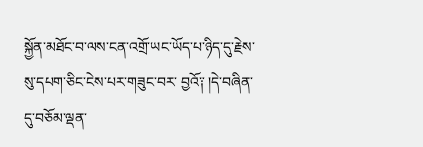སྐྱོན་མཐོང་བ་ལས་ངན་འགྲོ་ཡང་ཡོད་པ་ཉིད་དུ་རྗེས་སུ་དཔག་ཅིང་ངེས་པར་གཟུང་བར་ བྱའོ༑ །དེ་བཞིན་དུ་བཅོམ་ལྡན་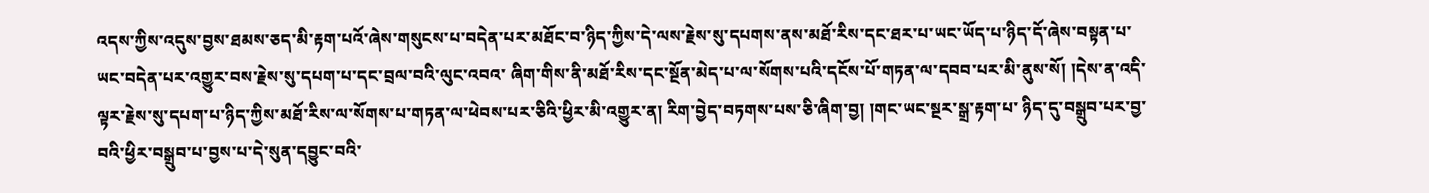འདས་ཀྱིས་འདུས་བྱས་ཐམས་ཅད་མི་རྟག་པའོ་ཞེས་གསུངས་པ་བདེན་པར་མཐོང་བ་ཉིད་ཀྱིས་དེ་ལས་རྗེས་སུ་དཔགས་ནས་མཐོ་རིས་དང་ཐར་པ་ཡང་ཡོད་པ་ཉིད་དོ་ཞེས་བསྟན་པ་ཡང་བདེན་པར་འགྱུར་བས་རྗེས་སུ་དཔག་པ་དང་བྲལ་བའི་ལུང་འབའ་ ཞིག་གིས་ནི་མཐོ་རིས་དང་སྔོན་མེད་པ་ལ་སོགས་པའི་དངོས་པོ་གཏན་ལ་དབབ་པར་མི་ནུས་སོ། །དེས་ན་འདི་ལྟར་རྗེས་སུ་དཔག་པ་ཉིད་ཀྱིས་མཐོ་རིས་ལ་སོགས་པ་གཏན་ལ་ཕེབས་པར་ཅིའི་ཕྱིར་མི་འགྱུར་ན། རིག་བྱེད་བཏགས་པས་ཅི་ཞིག་བྱ། །གང་ཡང་སྔར་སྒྲ་རྟག་པ་ ཉིད་དུ་བསྒྲུབ་པར་བྱ་བའི་ཕྱིར་བསྒྲུབ་པ་བྱས་པ་དེ་སུན་དབྱུང་བའི་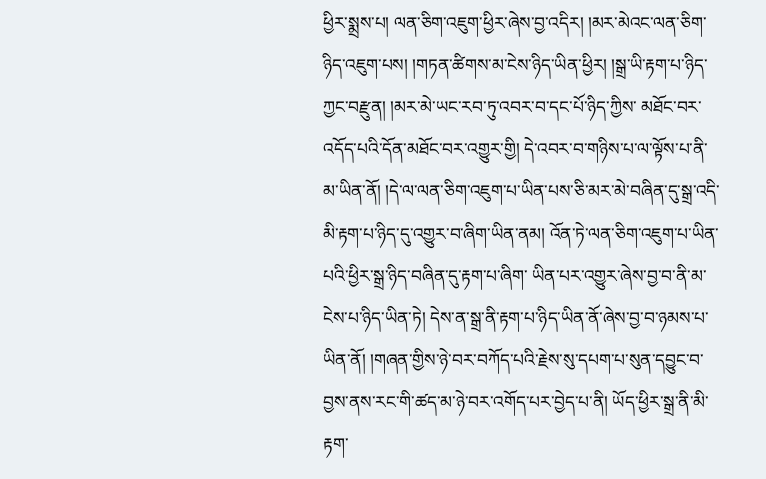ཕྱིར་སྨྲས་པ། ལན་ཅིག་འཇུག་ཕྱིར་ཞེས་བྱ་འདིར། །མར་མེའང་ལན་ཅིག་ཉིད་འཇུག་པས། །གཏན་ཚིགས་མ་ངེས་ཉིད་ཡིན་ཕྱིར། །སྒྲ་ཡི་རྟག་པ་ཉིད་ཀྱང་བརྫུན། །མར་མེ་ཡང་རབ་ཏུ་འབར་བ་དང་པོ་ཉིད་ཀྱིས་ མཐོང་བར་འདོད་པའི་དོན་མཐོང་བར་འགྱུར་གྱི། དེ་འབར་བ་གཉིས་པ་ལ་ལྟོས་པ་ནི་མ་ཡིན་ནོ། །དེ་ལ་ལན་ཅིག་འཇུག་པ་ཡིན་པས་ཅི་མར་མེ་བཞིན་དུ་སྒྲ་འདི་མི་རྟག་པ་ཉིད་དུ་འགྱུར་བ་ཞིག་ཡིན་ནམ། འོན་ཏེ་ལན་ཅིག་འཇུག་པ་ཡིན་པའི་ཕྱིར་སྒྲ་ཉིད་བཞིན་དུ་རྟག་པ་ཞིག་ ཡིན་པར་འགྱུར་ཞེས་བྱ་བ་ནི་མ་ངེས་པ་ཉིད་ཡིན་ཏེ། དེས་ན་སྒྲ་ནི་རྟག་པ་ཉིད་ཡིན་ནོ་ཞེས་བྱ་བ་ཉམས་པ་ཡིན་ནོ། །གཞན་གྱིས་ཉེ་བར་བཀོད་པའི་རྗེས་སུ་དཔག་པ་སུན་དབྱུང་བ་བྱས་ནས་རང་གི་ཚད་མ་ཉེ་བར་འགོད་པར་བྱེད་པ་ནི། ཡོད་ཕྱིར་སྒྲ་ནི་མི་རྟག་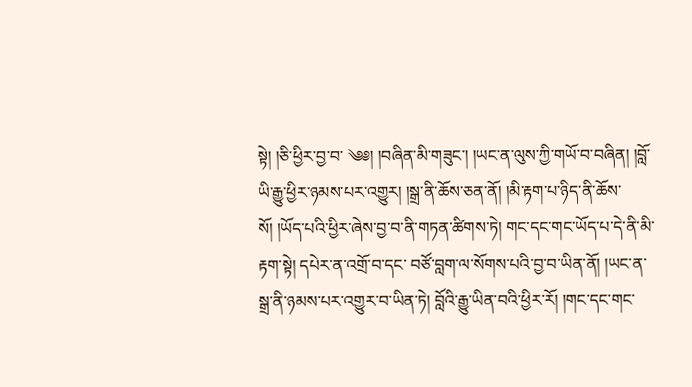སྟེ། །ཅི་ཕྱིར་བྱ་བ་ ༄༅། །བཞིན་མི་གཟུང་། །ཡང་ན་ལུས་ཀྱི་གཡོ་བ་བཞིན། །བློ་ཡི་རྒྱུ་ཕྱིར་ཉམས་པར་འགྱུར། །སྒྲ་ནི་ཆོས་ཅན་ནོ། །མི་རྟག་པ་ཉིད་ནི་ཆོས་སོ། །ཡོད་པའི་ཕྱིར་ཞེས་བྱ་བ་ནི་གཏན་ཚིགས་ཏེ། གང་དང་གང་ཡོད་པ་དེ་ནི་མི་རྟག་སྟེ། དཔེར་ན་འགྲོ་བ་དང་ བཙོ་བླག་ལ་སོགས་པའི་བྱ་བ་ཡིན་ནོ། །ཡང་ན་སྒྲ་ནི་ཉམས་པར་འགྱུར་བ་ཡིན་ཏེ། བློའི་རྒྱུ་ཡིན་བའི་ཕྱིར་རོ། །གང་དང་གང་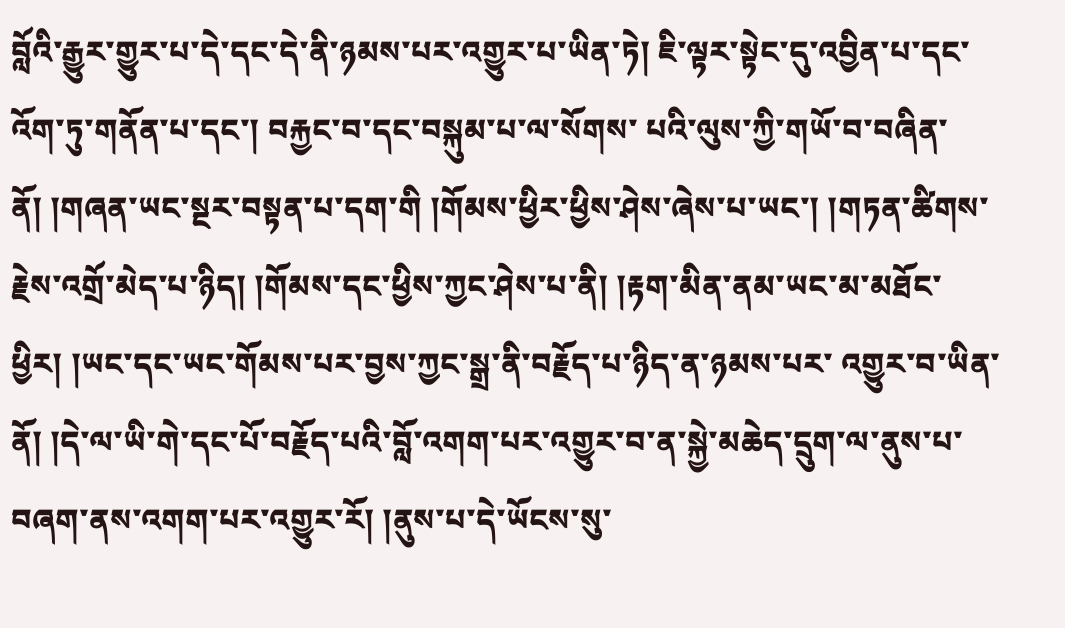བློའི་རྒྱུར་གྱུར་པ་དེ་དང་དེ་ནི་ཉམས་པར་འགྱུར་པ་ཡིན་ཏེ། ཇི་ལྟར་སྟེང་དུ་འབྱིན་པ་དང་འོག་ཏུ་གནོན་པ་དང་། བརྐྱང་བ་དང་བསྐུམ་པ་ལ་སོགས་ པའི་ལུས་ཀྱི་གཡོ་བ་བཞིན་ནོ། །གཞན་ཡང་སྔར་བསྟན་པ་དག་གི །གོམས་ཕྱིར་ཕྱིས་ཤེས་ཞེས་པ་ཡང་། །གཏན་ཚིགས་རྗེས་འགྲོ་མེད་པ་ཉིད། །གོམས་དང་ཕྱིས་ཀྱང་ཤེས་པ་ནི། །རྟག་མིན་ནམ་ཡང་མ་མཐོང་ཕྱིར། །ཡང་དང་ཡང་གོམས་པར་བྱས་ཀྱང་སྒྲ་ནི་བརྗོད་པ་ཉིད་ན་ཉམས་པར་ འགྱུར་བ་ཡིན་ནོ། །དེ་ལ་ཡི་གེ་དང་པོ་བརྗོད་པའི་བློ་འགག་པར་འགྱུར་བ་ན་སྐྱེ་མཆེད་དྲུག་ལ་ནུས་པ་བཞག་ནས་འགག་པར་འགྱུར་རོ། །ནུས་པ་དེ་ཡོངས་སུ་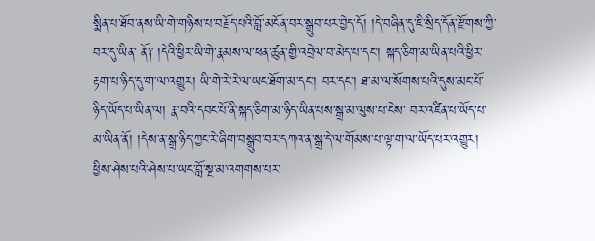སྨིན་པ་ཐོབ་ནས་ཡི་གེ་གཉིས་པ་བརྗོད་པའི་བློ་མངོན་བར་སྒྲུབ་པར་བྱེད་དོ། །དེ་བཞིན་དུ་ཇི་སྲིད་དོན་རྫོགས་ཀྱི་བར་དུ་ཡིན་ ནོ༑ །དེའི་ཕྱིར་ཡི་གེ་རྣམས་ལ་ཕན་ཚུན་གྱི་འབྲེལ་བ་མེད་པ་དང་། སྐད་ཅིག་མ་ཡིན་པའི་ཕྱིར་རྟག་པ་ཉིད་དུ་ག་ལ་འགྱུར། ཡི་གེ་རེ་རེ་ལ་ཡང་ཐོག་མ་དང་། བར་དང་། ཐ་མ་ལ་སོགས་པའི་དུས་མང་པོ་ཉིད་ཡོད་པ་ཡིན་ལ། རྣ་བའི་དབང་པོ་ནི་སྐད་ཅིག་མ་ཉིད་ཡིན་པས་སྒྲ་མ་ལུས་པ་ངེས་ བར་འཛིན་པ་ཡོད་པ་མ་ཡིན་ནོ། །དེས་ན་སྒྲ་ཉིད་ཀྱང་རེ་ཞིག་བསྒྲུབ་བར་དཀའ་ན་སྒྲ་དེ་ལ་གོམས་པ་ལྟ་ག་ལ་ཡོད་པར་འགྱུར། ཕྱིས་ཤེས་པའི་ཤེས་པ་ཡང་བློ་སྔ་མ་འགགས་པར་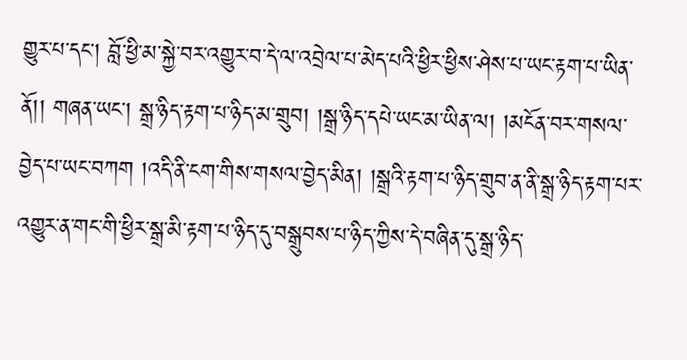གྱུར་པ་དང་། བློ་ཕྱི་མ་སྐྱེ་བར་འགྱུར་བ་དེ་ལ་འབྲེལ་པ་མེད་པའི་ཕྱིར་ཕྱིས་ཤེས་པ་ཡང་རྟག་པ་ཡིན་ནོ།། གཞན་ཡང་། སྒྲ་ཉིད་རྟག་པ་ཉིད་མ་གྲུབ། །སྒྲ་ཉིད་དཔེ་ཡང་མ་ཡིན་ལ། །མངོན་བར་གསལ་བྱེད་པ་ཡང་བཀག །འདི་ནི་ངག་གིས་གསལ་བྱེད་མིན། །སྒྲའི་རྟག་པ་ཉིད་གྲུབ་ན་ནི་སྒྲ་ཉིད་རྟག་པར་འགྱུར་ན་གང་གི་ཕྱིར་སྒྲ་མི་རྟག་པ་ཉིད་དུ་བསྒྲུབས་པ་ཉིད་ཀྱིས་དེ་བཞིན་དུ་སྒྲ་ཉིད་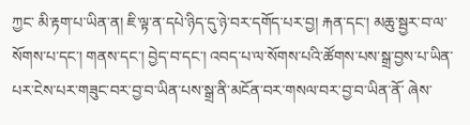ཀྱང་ མི་རྟག་པ་ཡིན་ན། ཇི་ལྟ་ན་དཔེ་ཉིད་དུ་ཉེ་བར་དགོད་པར་བྱ། རྐན་དང་། མཆུ་སྦྱར་བ་ལ་སོགས་པ་དང་། གནས་དང་། བྱེད་བ་དང་། འབད་པ་ལ་སོགས་པའི་ཚོགས་པས་སྒྲ་བྱས་པ་ཡིན་པར་ངེས་པར་གཟུང་བར་བྱ་བ་ཡིན་པས་སྒྲ་ནི་མངོན་བར་གསལ་བར་བྱ་བ་ཡིན་ནོ་ ཞེས་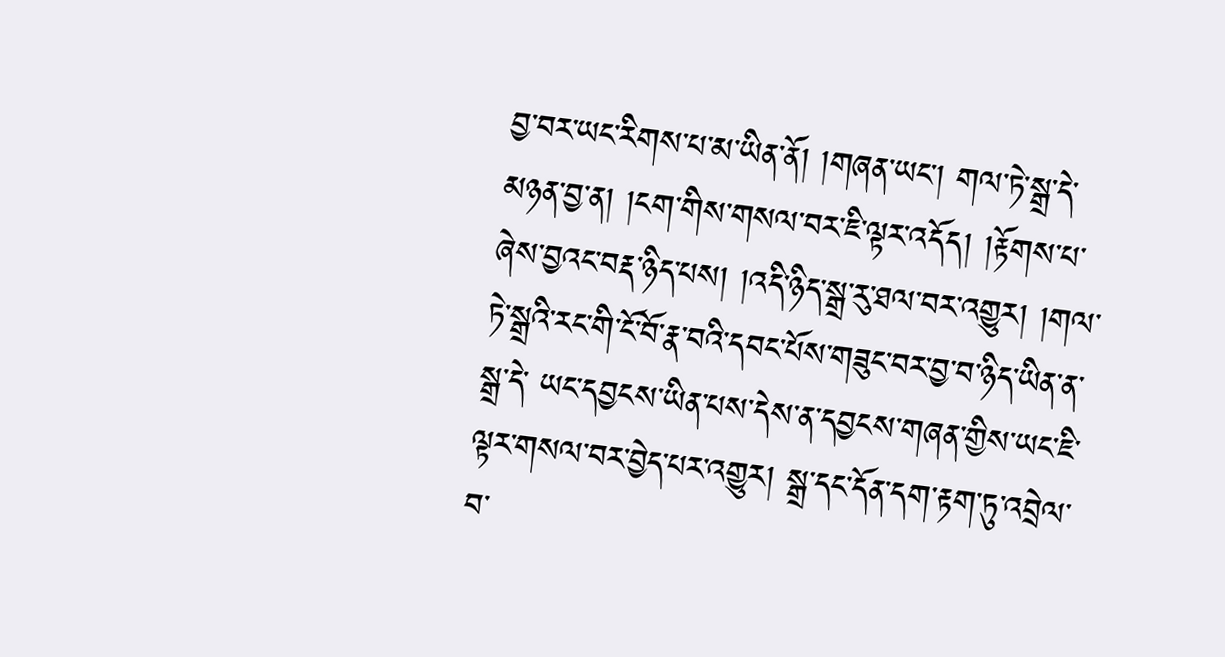བྱ་བར་ཡང་རིགས་པ་མ་ཡིན་ནོ། །གཞན་ཡང་། གལ་ཏེ་སྒྲ་དེ་མཉན་བྱ་ན། །ངག་གིས་གསལ་བར་ཇི་ལྟར་འདོད། །རྟོགས་པ་ཞེས་བྱའང་བརྡ་ཉིད་པས། །འདི་ཉིད་སྒྲ་རུ་ཐལ་བར་འགྱུར། །གལ་ཏེ་སྒྲའི་རང་གི་ངོ་བོ་རྣ་བའི་དབང་པོས་གཟུང་བར་བྱ་བ་ཉིད་ཡིན་ན་སྒྲ་དེ་ ཡང་དབྱངས་ཡིན་པས་དེས་ན་དབྱངས་གཞན་གྱིས་ཡང་ཇི་ལྟར་གསལ་བར་བྱེད་པར་འགྱུར། སྒྲ་དང་དོན་དག་རྟག་ཏུ་འབྲེལ་བ་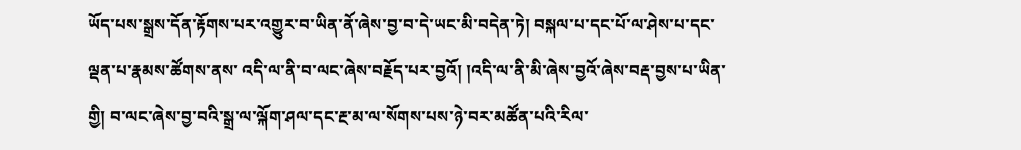ཡོད་པས་སྒྲས་དོན་རྟོགས་པར་འགྱུར་བ་ཡིན་ནོ་ཞེས་བྱ་བ་དེ་ཡང་མི་བདེན་ཏེ། བསྐལ་པ་དང་པོ་ལ་ཤེས་པ་དང་ལྡན་པ་རྣམས་ཚོགས་ནས་ འདི་ལ་ནི་བ་ལང་ཞེས་བརྗོད་པར་བྱའོ། །འདི་ལ་ནི་མི་ཞེས་བྱའོ་ཞེས་བརྡ་བྱས་པ་ཡིན་གྱི། བ་ལང་ཞེས་བྱ་བའི་སྒྲ་ལ་ལྐོག་ཤལ་དང་རྔ་མ་ལ་སོགས་པས་ཉེ་བར་མཚོན་པའི་རིལ་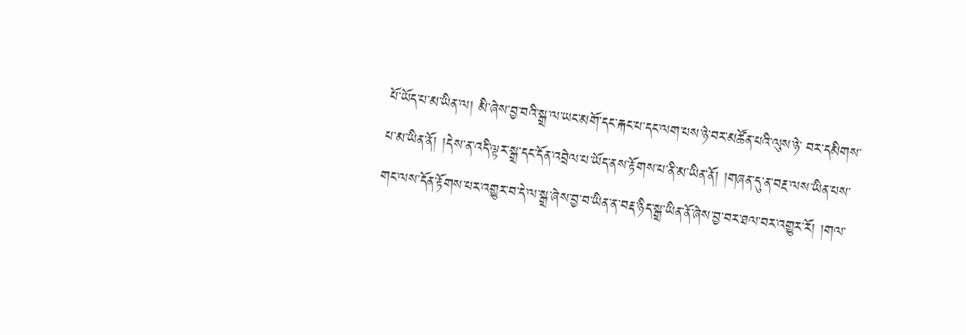པོ་ཡོད་པ་མ་ཡིན་ལ། མི་ཞེས་བྱ་བའི་སྒྲ་ལ་ཡང་མགོ་དང་རྐང་པ་དང་ལག་པས་ཉེ་བར་མཚོན་པའི་ལུས་ཉེ་ བར་དམིགས་པ་མ་ཡིན་ནོ། །དེས་ན་འདི་ལྟར་སྒྲ་དང་དོན་འབྲེལ་པ་ཡོད་ནས་རྟོགས་པ་ནི་མ་ཡིན་ནོ། །གཞན་དུ་ན་བརྔ་ལས་ཡིན་པས་གང་ལས་དོན་རྟོགས་པར་འགྱུར་བ་དེ་ལ་སྒྲ་ཞེས་བྱ་བ་ཡིན་ན་བརྡ་ཉིད་སྒྲ་ཡིན་ནོ་ཞེས་བྱ་བར་ཐལ་བར་འགྱུར་རོ། །གལ་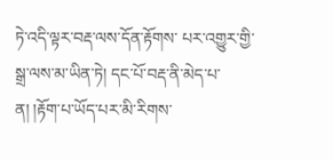ཏེ་འདི་ལྟར་བརྡ་ལས་དོན་རྟོགས་ པར་འགྱུར་གྱི་སྒྲ་ལས་མ་ཡིན་ཏེ། དང་པོ་བརྡ་ནི་མེད་པ་ན། །རྟོག་པ་ཡོད་པར་མི་རིགས་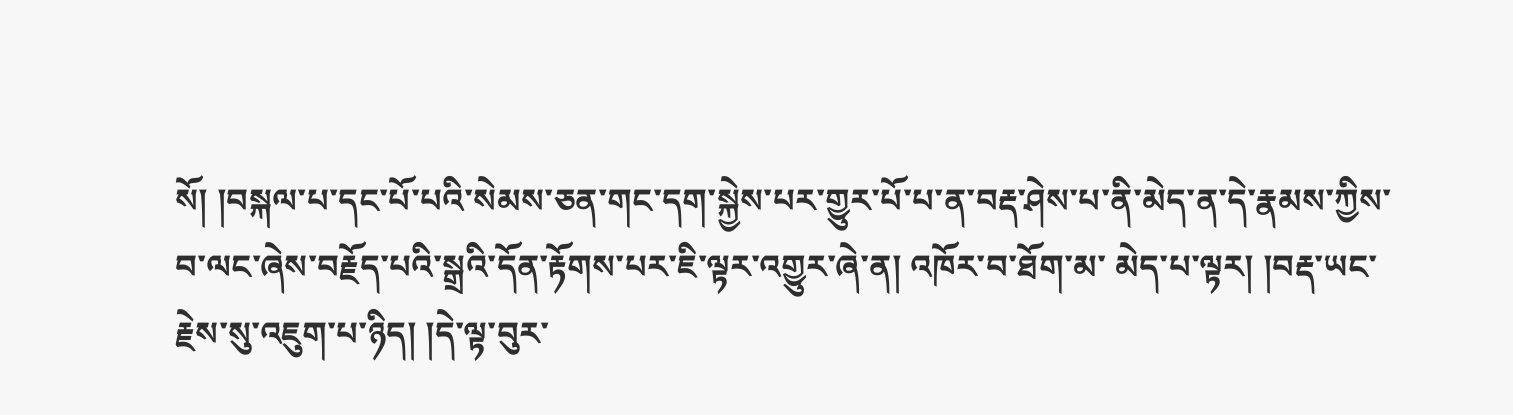སོ། །བསྐལ་པ་དང་པོ་པའི་སེམས་ཅན་གང་དག་སྐྱེས་པར་གྱུར་པོ་པ་ན་བརྡ་ཤེས་པ་ནི་མེད་ན་དེ་རྣམས་ཀྱིས་བ་ལང་ཞེས་བརྗོད་པའི་སྒྲའི་དོན་རྟོགས་པར་ཇི་ལྟར་འགྱུར་ཞེ་ན། འཁོར་བ་ཐོག་མ་ མེད་པ་ལྟར། །བརྡ་ཡང་རྗེས་སུ་འཇུག་པ་ཉིད། །དེ་ལྟ་བུར་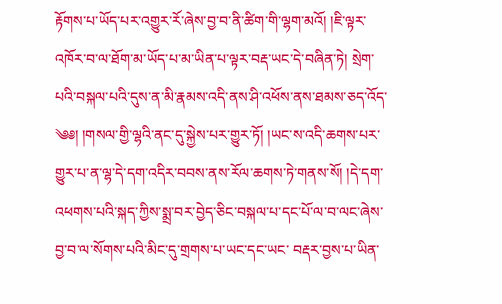རྟོགས་པ་ཡོད་པར་འགྱུར་རོ་ཞེས་བྱ་བ་ནི་ཚིག་གི་ལྷག་མའོ། །ཇི་ལྟར་འཁོར་བ་ལ་ཐོག་མ་ཡོད་པ་མ་ཡིན་པ་ལྟར་བརྡ་ཡང་དེ་བཞིན་ཏེ། སྲེག་པའི་བསྐལ་པའི་དུས་ན་མི་རྣམས་འདི་ནས་ཤི་འཕོས་ནས་ཐམས་ཅད་འོད་ ༄༅། །གསལ་གྱི་ལྷའི་ནང་དུ་སྐྱེས་པར་གྱུར་ཏོ། །ཡང་ས་འདི་ཆགས་པར་གྱུར་པ་ན་ལྷ་དེ་དག་འདིར་བབས་ནས་རོལ་ཆགས་ཏེ་གནས་སོ། །དེ་དག་འཕགས་པའི་སྐད་ཀྱིས་སྨྲ་བར་བྱེད་ཅིང་བསྐལ་པ་དང་པོ་ལ་བ་ལང་ཞེས་བྱ་བ་ལ་སོགས་པའི་མིང་དུ་གྲགས་པ་ཡང་དང་ཡང་ བརྡར་བྱས་པ་ཡིན་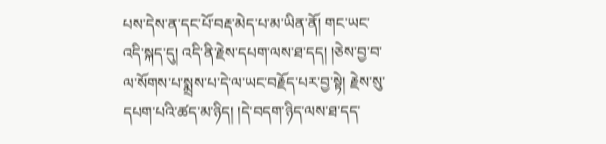པས་དེས་ན་དང་པོ་བརྡ་མེད་པ་མ་ཡིན་ནོ། གང་ཡང་འདི་སྐད་དུ། འདི་ནི་རྗེས་དཔག་ལས་ཐ་དད། །ཅེས་བྱ་བ་ལ་སོགས་པ་སྨྲས་པ་དེ་ལ་ཡང་བརྗོད་པར་བྱ་སྟེ། རྗེས་སུ་དཔག་པའི་ཚད་མ་ཉིད། །དེ་བདག་ཉིད་ལས་ཐ་དད་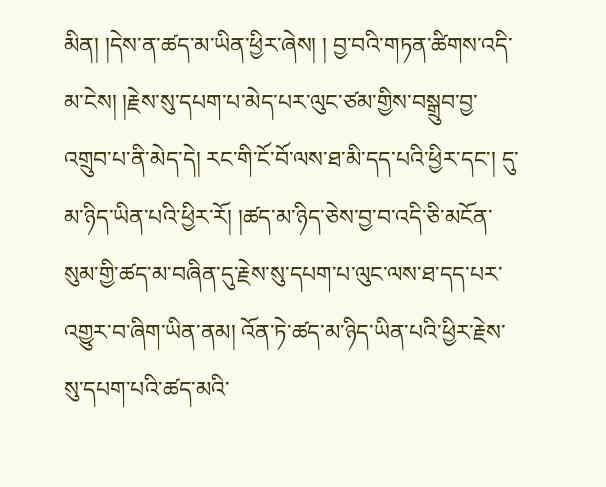མིན། །དེས་ན་ཚད་མ་ཡིན་ཕྱིར་ཞེས། ། བྱ་བའི་གཏན་ཚིགས་འདི་མ་ངེས། །རྗེས་སུ་དཔག་པ་མེད་པར་ལུང་ཙམ་གྱིས་བསྒྲུབ་བྱ་འགྲུབ་པ་ནི་མེད་དེ། རང་གི་ངོ་བོ་ལས་ཐ་མི་དད་པའི་ཕྱིར་དང་། དུ་མ་ཉིད་ཡིན་པའི་ཕྱིར་རོ། །ཚད་མ་ཉིད་ཅེས་བྱ་བ་འདི་ཅི་མངོན་སུམ་གྱི་ཚད་མ་བཞིན་དུ་རྗེས་སུ་དཔག་པ་ལུང་ལས་ཐ་དད་པར་ འགྱུར་བ་ཞིག་ཡིན་ནམ། འོན་ཏེ་ཚད་མ་ཉིད་ཡིན་པའི་ཕྱིར་རྗེས་སུ་དཔག་པའི་ཚད་མའི་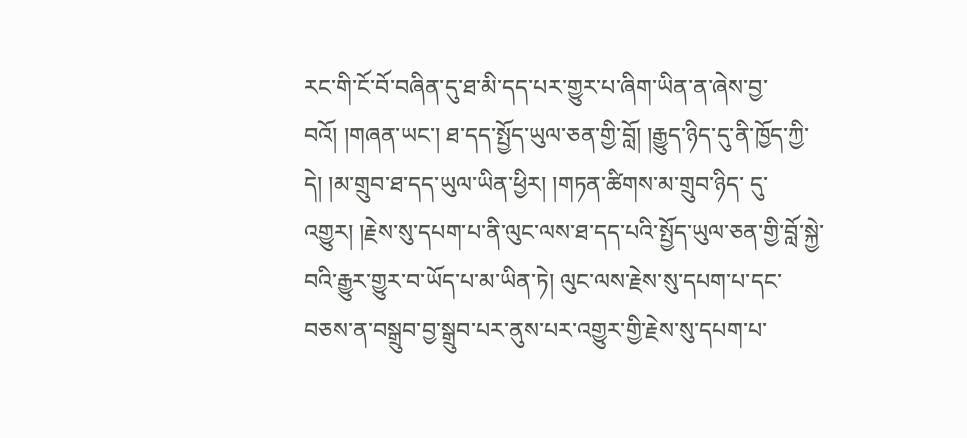རང་གི་ངོ་བོ་བཞིན་དུ་ཐ་མི་དད་པར་གྱུར་པ་ཞིག་ཡིན་ན་ཞེས་བྱ་བའོ། །གཞན་ཡང་། ཐ་དད་སྤྱོད་ཡུལ་ཅན་གྱི་བློ། །རྒྱུད་ཉིད་དུ་ནི་ཁྱོད་ཀྱི་དེ། །མ་གྲུབ་ཐ་དད་ཡུལ་ཡིན་ཕྱིར། །གཏན་ཚིགས་མ་གྲུབ་ཉིད་ དུ་འགྱུར། །རྗེས་སུ་དཔག་པ་ནི་ལུང་ལས་ཐ་དད་པའི་སྤྱོད་ཡུལ་ཅན་གྱི་བློ་སྐྱེ་བའི་རྒྱུར་གྱུར་བ་ཡོད་པ་མ་ཡིན་ཏེ། ལུང་ལས་རྗེས་སུ་དཔག་པ་དང་བཅས་ན་བསྒྲུབ་བྱ་སྒྲུབ་པར་ནུས་པར་འགྱུར་གྱི་རྗེས་སུ་དཔག་པ་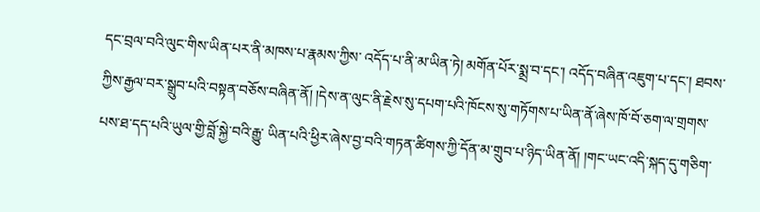དང་བྲལ་བའི་ལུང་གིས་ཡིན་པར་ནི་མཁས་པ་རྣམས་ཀྱིས་ འདོད་པ་ནི་མ་ཡིན་ཏེ། མགོན་པོར་སྨྲ་བ་དང་། འདོད་བཞིན་འཇུག་པ་དང་། ཐབས་ཀྱིས་རྒྱལ་བར་སྒྲུབ་པའི་བསྟན་བཅོས་བཞིན་ནོ། །དེས་ན་ལུང་ནི་རྗེས་སུ་དཔག་པའི་ཁོངས་སུ་གཏོགས་པ་ཡིན་ནོ་ཞེས་ཁོ་བོ་ཅག་ལ་གྲགས་པས་ཐ་དད་པའི་ཡུལ་གྱི་བློ་སྐྱེ་བའི་རྒྱུ་ ཡིན་པའི་ཕྱིར་ཞེས་བྱ་བའི་གཏན་ཚིགས་ཀྱི་དོན་མ་གྲུབ་པ་ཉིད་ཡིན་ནོ། །གང་ཡང་འདི་སྐད་དུ་གཅིག་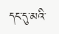དང་དུ་མའི་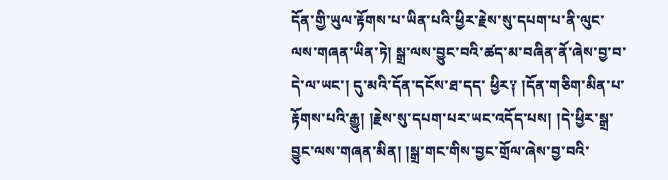དོན་གྱི་ཡུལ་རྟོགས་པ་ཡིན་པའི་ཕྱིར་རྗེས་སུ་དཔག་པ་ནི་ལུང་ལས་གཞན་ཡིན་ཏེ། སྒྲ་ལས་བྱུང་བའི་ཚད་མ་བཞིན་ནོ་ཞེས་བྱ་བ་དེ་ལ་ཡང་། དུ་མའི་དོན་དངོས་ཐ་དད་ ཕྱིར༑ །དོན་གཅིག་མིན་པ་རྟོགས་པའི་རྒྱུ། །རྗེས་སུ་དཔག་པར་ཡང་འདོད་པས། །དེ་ཕྱིར་སྒྲ་བྱུང་ལས་གཞན་མིན། །སྒྲ་གང་གིས་བྱང་གྲོལ་ཞེས་བྱ་བའི་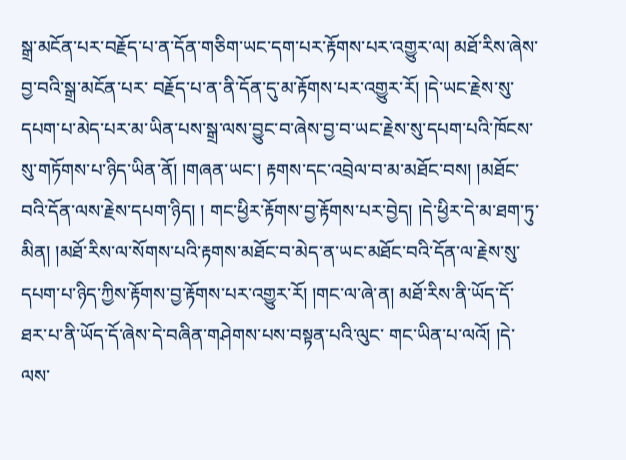སྒྲ་མངོན་པར་བརྗོད་པ་ན་དོན་གཅིག་ཡང་དག་པར་རྟོགས་པར་འགྱུར་ལ། མཐོ་རིས་ཞེས་བྱ་བའི་སྒྲ་མངོན་པར་ བརྗོད་པ་ན་ནི་དོན་དུ་མ་རྟོགས་པར་འགྱུར་རོ། །དེ་ཡང་རྗེས་སུ་དཔག་པ་མེད་པར་མ་ཡིན་པས་སྒྲ་ལས་བྱུང་བ་ཞེས་བྱ་བ་ཡང་རྗེས་སུ་དཔག་པའི་ཁོངས་སུ་གཏོགས་པ་ཉིད་ཡིན་ནོ། །གཞན་ཡང་། རྟགས་དང་འབྲེལ་བ་མ་མཐོང་བས། །མཐོང་བའི་དོན་ལས་རྗེས་དཔག་ཉིད། ། གང་ཕྱིར་རྟོགས་བྱ་རྟོགས་པར་བྱེད། །དེ་ཕྱིར་དེ་མ་ཐག་ཏུ་མིན། །མཐོ་རིས་ལ་སོགས་པའི་རྟགས་མཐོང་བ་མེད་ན་ཡང་མཐོང་བའི་དོན་ལ་རྗེས་སུ་དཔག་པ་ཉིད་ཀྱིས་རྟོགས་བྱ་རྟོགས་པར་འགྱུར་རོ། །གང་ལ་ཞེ་ན། མཐོ་རིས་ནི་ཡོད་དོ་ཐར་པ་ནི་ཡོད་དོ་ཞེས་དེ་བཞིན་གཤེགས་པས་བསྟན་པའི་ལུང་ གང་ཡིན་པ་ལའོ། །དེ་ལས་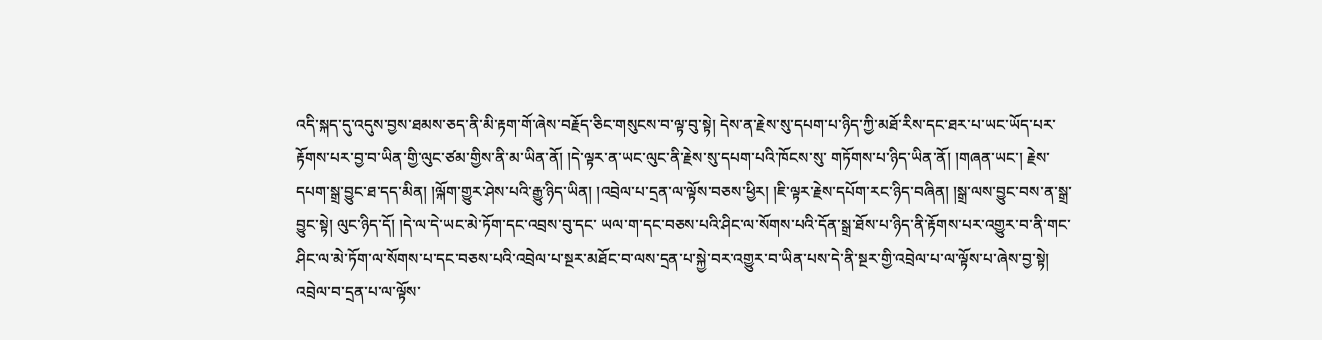འདི་སྐད་དུ་འདུས་བྱས་ཐམས་ཅད་ནི་མི་རྟག་གོ་ཞེས་བརྗོད་ཅིང་གསུངས་བ་ལྟ་བུ་སྟེ། དེས་ན་རྗེས་སུ་དཔག་པ་ཉིད་ཀྱི་མཐོ་རིས་དང་ཐར་པ་ཡང་ཡོད་པར་རྟོགས་པར་བྱ་བ་ཡིན་གྱི་ལུང་ཙམ་གྱིས་ནི་མ་ཡིན་ནོ། །དེ་ལྟར་ན་ཡང་ལུང་ནི་རྗེས་སུ་དཔག་པའི་ཁོངས་སུ་ གཏོགས་པ་ཉིད་ཡིན་ནོ། །གཞན་ཡང་། རྗེས་དཔག་སྒྲ་བྱུང་ཐ་དད་མིན། །ལྐོག་གྱུར་ཤེས་པའི་རྒྱུ་ཉིད་ཡིན། །འབྲེལ་པ་དྲན་ལ་ལྟོས་བཅས་ཕྱིར། །ཇི་ལྟར་རྗེས་དཔོག་རང་ཉིད་བཞིན། །སྒྲ་ལས་བྱུང་བས་ན་སྒྲ་བྱུང་སྟེ། ལུང་ཉིད་དོ། །དེ་ལ་དེ་ཡང་མེ་ཏོག་དང་འབྲས་བུ་དང་ ཡལ་ག་དང་བཅས་པའི་ཤིང་ལ་སོགས་པའི་དོན་སྒྲ་ཐོས་པ་ཉིད་ནི་རྟོགས་པར་འགྱུར་བ་ནི་གང་ཤིང་ལ་མེ་ཏོག་ལ་སོགས་པ་དང་བཅས་པའི་འབྲེལ་པ་སྔར་མཐོང་བ་ལས་དྲན་པ་སྐྱེ་བར་འགྱུར་བ་ཡིན་པས་དེ་ནི་སྔར་གྱི་འབྲེལ་པ་ལ་ལྟོས་པ་ཞེས་བྱ་སྟེ། འབྲེལ་བ་དྲན་པ་ལ་ལྟོས་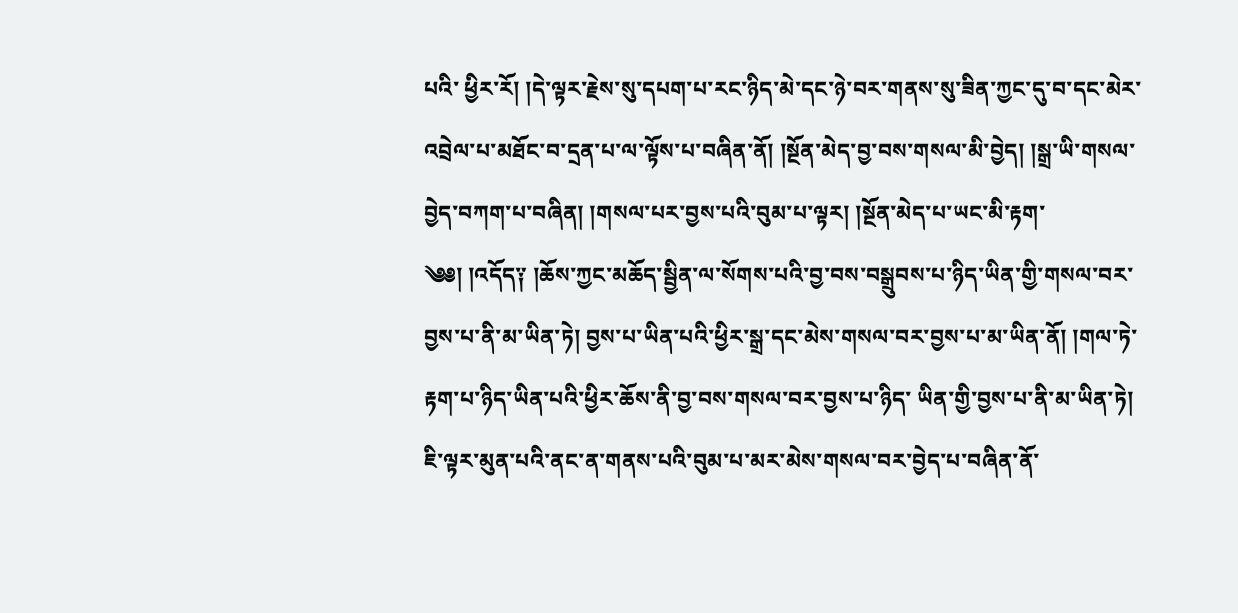པའི་ ཕྱིར་རོ། །དེ་ལྟར་རྗེས་སུ་དཔག་པ་རང་ཉིད་མེ་དང་ཉེ་བར་གནས་སུ་ཟིན་ཀྱང་དུ་བ་དང་མེར་འབྲེལ་པ་མཐོང་བ་དྲན་པ་ལ་ལྟོས་པ་བཞིན་ནོ། །སྔོན་མེད་བྱ་བས་གསལ་མི་བྱེད། །སྒྲ་ཡི་གསལ་བྱེད་བཀག་པ་བཞིན། །གསལ་པར་བྱས་པའི་བུམ་པ་ལྟར། །སྔོན་མེད་པ་ཡང་མི་རྟག་ ༄༅། །འདོད༑ །ཆོས་ཀྱང་མཆོད་སྦྱིན་ལ་སོགས་པའི་བྱ་བས་བསྒྲུབས་པ་ཉིད་ཡིན་གྱི་གསལ་བར་བྱས་པ་ནི་མ་ཡིན་ཏེ། བྱས་པ་ཡིན་པའི་ཕྱིར་སྒྲ་དང་མེས་གསལ་བར་བྱས་པ་མ་ཡིན་ནོ། །གལ་ཏེ་རྟག་པ་ཉིད་ཡིན་པའི་ཕྱིར་ཆོས་ནི་བྱ་བས་གསལ་བར་བྱས་པ་ཉིད་ ཡིན་གྱི་བྱས་པ་ནི་མ་ཡིན་ཏེ། ཇི་ལྟར་མུན་པའི་ནང་ན་གནས་པའི་བུམ་པ་མར་མེས་གསལ་བར་བྱེད་པ་བཞིན་ནོ་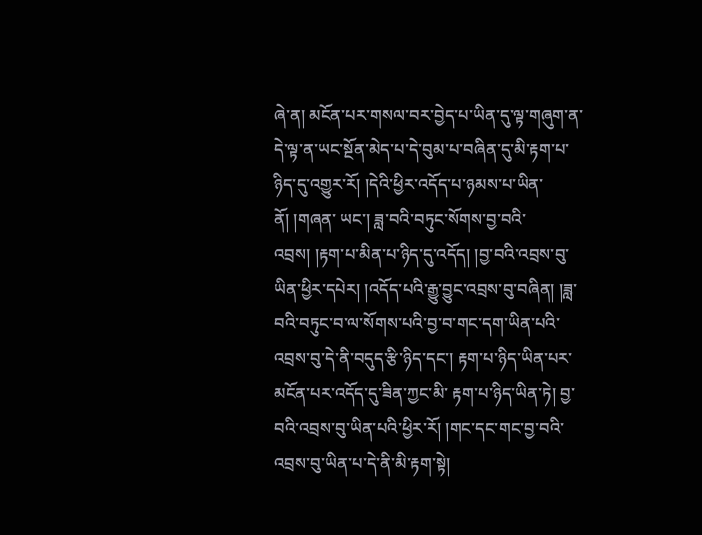ཞེ་ན། མངོན་པར་གསལ་བར་བྱེད་པ་ཡིན་དུ་ལྟ་གཞུག་ན་དེ་ལྟ་ན་ཡང་སྔོན་མེད་པ་དེ་བུམ་པ་བཞིན་དུ་མི་རྟག་པ་ཉིད་དུ་འགྱུར་རོ། །དེའི་ཕྱིར་འདོད་པ་ཉམས་པ་ཡིན་ནོ། །གཞན་ ཡང་། ཟླ་བའི་བཏུང་སོགས་བྱ་བའི་འབྲས། །རྟག་པ་མིན་པ་ཉིད་དུ་འདོད། །བྱ་བའི་འབྲས་བུ་ཡིན་ཕྱིར་དཔེར། །འདོད་པའི་རྒྱུ་བྱུང་འབྲས་བུ་བཞིན། །ཟླ་བའི་བཏུང་བ་ལ་སོགས་པའི་བྱ་བ་གང་དག་ཡིན་པའི་འབྲས་བུ་དེ་ནི་བདུད་རྩི་ཉིད་དང་། རྟག་པ་ཉིད་ཡིན་པར་མངོན་པར་འདོད་དུ་ཟིན་ཀྱང་མི་ རྟག་པ་ཉིད་ཡིན་ཏེ། བྱ་བའི་འབྲས་བུ་ཡིན་པའི་ཕྱིར་རོ། །གང་དང་གང་བྱ་བའི་འབྲས་བུ་ཡིན་པ་དེ་ནི་མི་རྟག་སྟེ།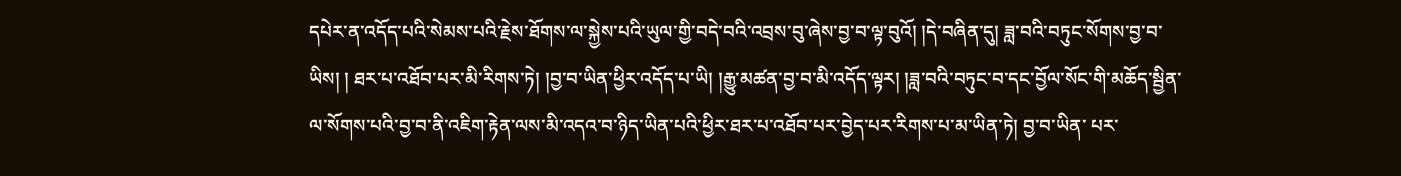དཔེར་ན་འདོད་པའི་སེམས་པའི་རྗེས་ཐོགས་ལ་སྐྱེས་པའི་ཡུལ་གྱི་བདེ་བའི་འབྲས་བུ་ཞེས་བྱ་བ་ལྟ་བུའོ། །དེ་བཞིན་དུ། ཟླ་བའི་བཏུང་སོགས་བྱ་བ་ཡིས། ། ཐར་པ་འཐོབ་པར་མི་རིགས་ཏེ། །བྱ་བ་ཡིན་ཕྱིར་འདོད་པ་ཡི། །རྒྱུ་མཚན་བྱ་བ་མི་འདོད་ལྟར། །ཟླ་བའི་བཏུང་བ་དང་བྱོལ་སོང་གི་མཆོད་སྦྱིན་ལ་སོགས་པའི་བྱ་བ་ནི་འཇིག་རྟེན་ལས་མི་འདའ་བ་ཉིད་ཡིན་པའི་ཕྱིར་ཐར་པ་འཐོབ་པར་བྱེད་པར་རིགས་པ་མ་ཡིན་ཏེ། བྱ་བ་ཡིན་ པར་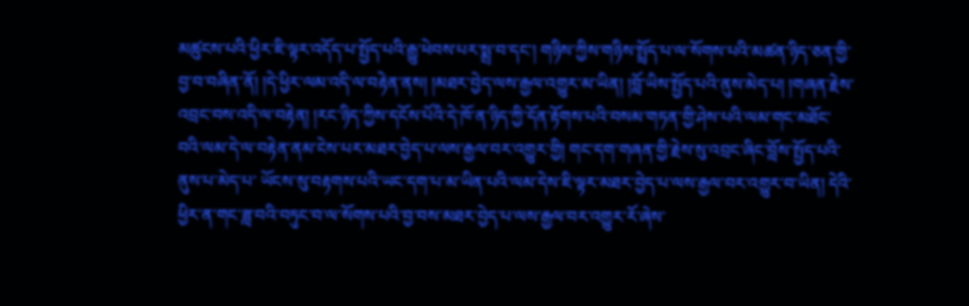མཚུངས་པའི་ཕྱིར་ཇི་ལྟར་འདོད་པ་སྤྱོད་པའི་རྒྱུ་ཕེབས་པར་སྨྲ་བ་དང་། གཉིས་ཀྱིས་གཉིས་སྤྲོད་པ་ལ་སོགས་པའི་མཚན་ཉིད་ཅན་གྱི་བྱ་བ་བཞིན་ནོ། །དེ་ཕྱིར་ལམ་འདི་ལ་བརྟེན་ནས། །མཐར་བྱེད་ལས་རྒྱལ་འགྱུར་མ་ཡིན། །བློ་ཡིས་སྤྱོད་པའི་ནུས་མེད་པ། །གཞན་རྗེས་ འབྲང་བས་འདི་ལ་བརྟེན། །རང་ཉིད་ཀྱིས་དངོས་པོའི་དེ་ཁོ་ན་ཉིད་ཀྱི་དོན་རྟོགས་པའི་བསམ་གཏན་གྱི་ཤེས་པའི་ལམ་གང་མཐོང་བའི་ལམ་དེ་ལ་བརྟེན་ནམ་ངེས་པར་མཐར་བྱེད་པ་ལས་རྒྱལ་བར་འགྱུར་གྱི། གང་དག་གཞན་གྱི་རྗེས་སུ་འབྲང་ཞིང་བློས་སྤྱོད་པའི་ནུས་པ་མེད་པ་ ཡོངས་སུ་བརྟགས་པའི་ཡང་དག་པ་མ་ཡིན་པའི་ལམ་དེས་ཇི་ལྟར་མཐར་བྱེད་པ་ལས་རྒྱལ་བར་འགྱུར་བ་ཡིན། དེའི་ཕྱིར་ན་གང་ཟླ་བའི་བཏུང་བ་ལ་སོགས་པའི་བྱ་བས་མཐར་བྱེད་པ་ལས་རྒྱལ་བར་འགྱུར་རོ་ཞེས་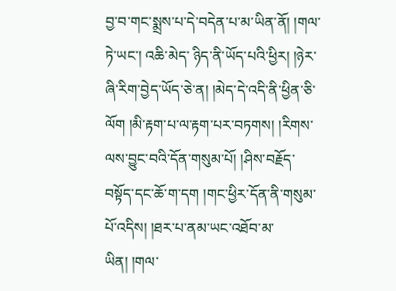བྱ་བ་གང་སྨྲས་པ་དེ་བདེན་པ་མ་ཡིན་ནོ། །གལ་ཏེ་ཡང་། འཆི་མེད་ ཉིད་ནི་ཡོད་པའི་ཕྱིར། །ཉེར་ཞི་རིག་བྱེད་ཡོད་ཅེ་ན། །མེད་དེ་འདི་ནི་ཕྱིན་ཅི་ལོག །མི་རྟག་པ་ལ་རྟག་པར་བཏགས། །རིགས་ལས་བྱུང་བའི་དོན་གསུམ་པོ། །ཤིས་བརྗོད་བསྟོད་དང་ཆོ་ག་དག །གང་ཕྱིར་དོན་ནི་གསུམ་པོ་འདིས། །ཐར་པ་ནམ་ཡང་འཐོབ་མ་ཡིན། །གལ་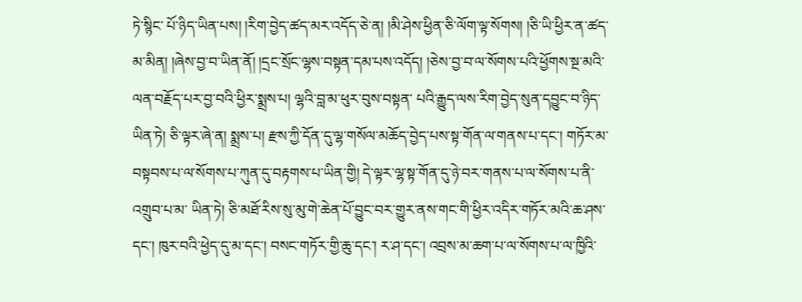ཏེ་སྙིང་ པོ་ཉིད་ཡིན་པས། །རིག་བྱེད་ཚད་མར་འདོད་ཅེ་ན། །མི་ཤེས་ཕྱིན་ཅི་ལོག་ལྟ་སོགས། །ཅི་ཡི་ཕྱིར་ན་ཚད་མ་མིན། །ཞེས་བྱ་བ་ཡིན་ནོ། །དྲང་སྲོང་ལྷས་བསྟན་དམ་པས་འདོད། །ཅེས་བྱ་བ་ལ་སོགས་པའི་ཕྱོགས་སྔ་མའི་ལན་བརྗོད་པར་བྱ་བའི་ཕྱིར་སྨྲས་པ། ལྷའི་བླ་མ་ཕུར་བུས་བསྟན་ པའི་རྒྱུད་ལས་རིག་བྱེད་སུན་དབྱུང་བ་ཉིད་ཡིན་ཏེ། ཅི་ལྟར་ཞེ་ན། སྨྲས་པ། རྫས་ཀྱི་དོན་དུ་ལྷ་གསོལ་མཆོད་བྱེད་པས་སྟ་གོན་ལ་གནས་པ་དང་། གཏོར་མ་བསྟབས་པ་ལ་སོགས་པ་ཀུན་དུ་བརྟགས་པ་ཡིན་གྱི། དེ་ལྟར་ལྷ་སྟ་གོན་དུ་ཉེ་བར་གནས་པ་ལ་སོགས་པ་ནི་འགྲུབ་པ་མ་ ཡིན་ཏེ། ཅི་མཐོ་རིས་སུ་མུ་གེ་ཆེན་པོ་བྱུང་བར་གྱུར་ནས་གང་གི་ཕྱིར་འདིར་གཏོར་མའི་ཆ་ཤས་དང་། ཁུར་བའི་ཕྱེད་དུ་མ་དང་། བསང་གཏོར་གྱི་ཆུ་དང་། ར་ཤ་དང་། འབྲས་མ་ཆག་པ་ལ་སོགས་པ་ལ་ཁྱིའི་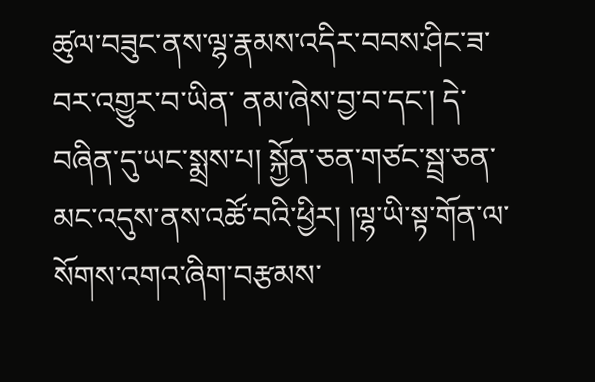ཚུལ་བཟུང་ནས་ལྷ་རྣམས་འདིར་བབས་ཤིང་ཟ་བར་འགྱུར་བ་ཡིན་ ནམ་ཞེས་བྱ་བ་དང་། དེ་བཞིན་དུ་ཡང་སྨྲས་པ། སྐྱོན་ཅན་གཙང་སྦྲ་ཅན་མང་འདུས་ནས་འཚོ་བའི་ཕྱིར། །ལྷ་ཡི་སྟ་གོན་ལ་སོགས་འགའ་ཞིག་བརྩམས་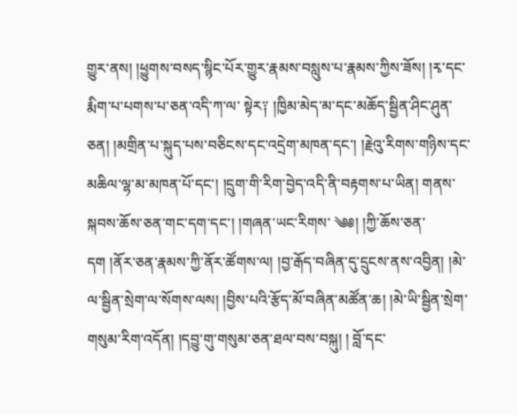གྱུར་ནས། །ཕྱུགས་བསད་སྙིང་པོར་གྱུར་རྣམས་བསླུས་པ་རྣམས་ཀྱིས་ཟོས། །རྭ་དང་རྨིག་པ་པགས་པ་ཅན་འདི་ཀ་ལ་ སྟེར༑ །ཁྱིམ་མེད་མ་དང་མཆོད་སྦྱིན་ཤིང་ཤུན་ཅན། །མགྲིན་པ་སྐུད་པས་བཅིངས་དང་འདྲེག་མཁན་དང་། །རྗེའུ་རིགས་གཉིས་དང་མཆིལ་ལྷ་མ་མཁན་པོ་དང་། །དྲུག་གི་རིག་བྱེད་འདི་ནི་བརྟགས་པ་ཡིན། གནས་སྐབས་ཆོས་ཅན་གང་དག་དང་། །གཞན་ཡང་རིགས་ ༄༅། །ཀྱི་ཆོས་ཅན་དག །ནོར་ཅན་རྣམས་ཀྱི་ནོར་ཚོགས་ལ། །བྱ་རྒོད་བཞིན་དུ་དྲུངས་ནས་འབྱིན། །མེ་ལ་སྦྱིན་སྲེག་ལ་སོགས་ལས། །བྱིས་པའི་རྩོད་མོ་བཞིན་མཚོན་ཆ། །མེ་ཡི་སྦྱིན་སྲེག་གསུམ་རིག་འདོན། །དབྱུ་གུ་གསུམ་ཅན་ཐལ་བས་བསྐུ། ། བློ་དང་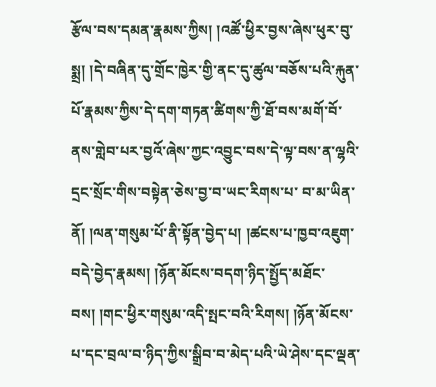རྩོལ་བས་དམན་རྣམས་ཀྱིས། །འཚོ་ཕྱིར་བྱས་ཞེས་ཕུར་བུ་སྨྲ། །དེ་བཞིན་དུ་གྲོང་ཁྱེར་གྱི་ནང་དུ་ཚུལ་བཅོས་པའི་རྐུན་པོ་རྣམས་ཀྱིས་དེ་དག་གཏན་ཚིགས་ཀྱི་ཐོ་བས་མགོ་བོ་ནས་གླེབ་པར་བྱའོ་ཞེས་ཀྱང་འབྱུང་བས་དེ་ལྟ་བས་ན་ལྷའི་དྲང་སྲོང་གིས་བསྟེན་ཅེས་བྱ་བ་ཡང་རིགས་པ་ བ་མ་ཡིན་ནོ། །ལན་གསུམ་པོ་ནི་སྟོན་བྱེད་པ། །ཚངས་པ་ཁྱབ་འཇུག་བདེ་བྱེད་རྣམས། །ཉོན་མོངས་བདག་ཉིད་སྤྱོད་མཐོང་བས། །གང་ཕྱིར་གསུམ་འདི་སྤང་བའི་རིགས། །ཉོན་མོངས་པ་དང་བྲལ་བ་ཉིད་ཀྱིས་སྒྲིབ་བ་མེད་པའི་ཡེ་ཤེས་དང་ལྡན་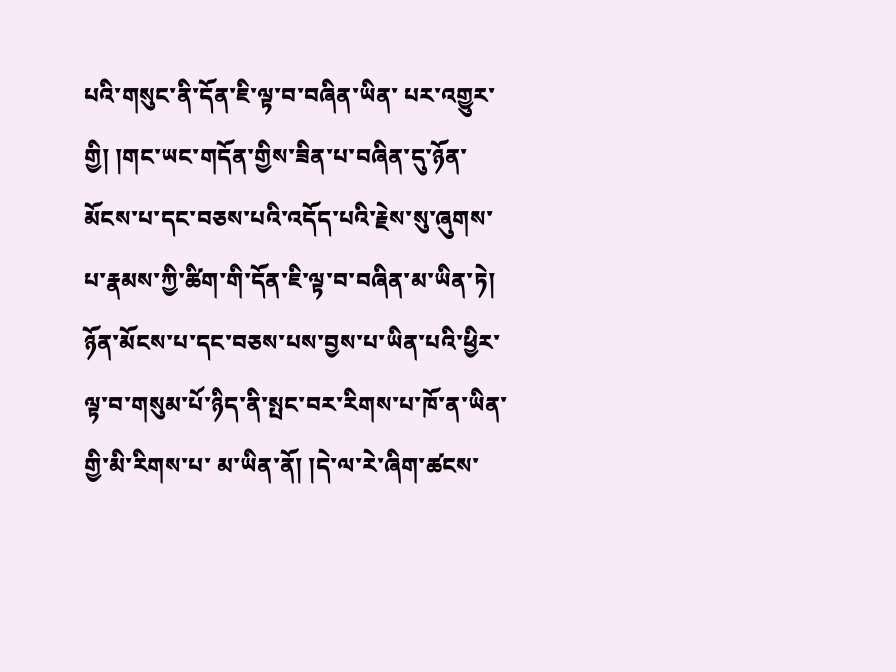པའི་གསུང་ནི་དོན་ཇི་ལྟ་བ་བཞིན་ཡིན་ པར་འགྱུར་གྱི། །གང་ཡང་གདོན་གྱིས་ཟིན་པ་བཞིན་དུ་ཉོན་མོངས་པ་དང་བཅས་པའི་འདོད་པའི་རྗེས་སུ་ཞུགས་པ་རྣམས་ཀྱི་ཚིག་གི་དོན་ཇི་ལྟ་བ་བཞིན་མ་ཡིན་ཏེ། ཉོན་མོངས་པ་དང་བཅས་པས་བྱས་པ་ཡིན་པའི་ཕྱིར་ལྟ་བ་གསུམ་པོ་ཉིད་ནི་སྤང་བར་རིགས་པ་ཁོ་ན་ཡིན་གྱི་མི་རིགས་པ་ མ་ཡིན་ནོ། །དེ་ལ་རེ་ཞིག་ཚངས་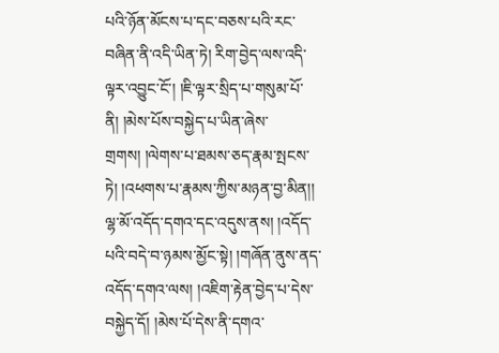པའི་ཉོན་མོངས་པ་དང་བཅས་པའི་རང་བཞིན་ནི་འདི་ཡིན་ཏེ། རིག་བྱེད་ལས་འདི་ལྟར་འབྱུང་ངོ་། །ཇི་ལྟར་སྲིད་པ་གསུམ་པོ་ནི། །མེས་པོས་བསྐྱེད་པ་ཡིན་ཞེས་གྲགས། །ལེགས་པ་ཐམས་ཅད་རྣམ་སྤངས་ཏེ། །འཕགས་པ་རྣམས་ཀྱིས་མཉན་བྱ་མིན།། ལྷ་མོ་འདོད་དགའ་དང་འདུས་ནས། །འདོད་པའི་བདེ་བ་ཉམས་མྱོང་སྟེ། །གཞོན་ནུས་ནད་འདོད་དགའ་ལས། །འཇིག་རྟེན་བྱེད་པ་དེས་བསྐྱེད་དོ། །མེས་པོ་དེས་ནི་དགའ་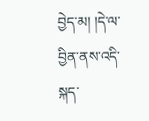བྱེད་མ། །དེ་ལ་བྱིན་ནས་འདི་སྐད་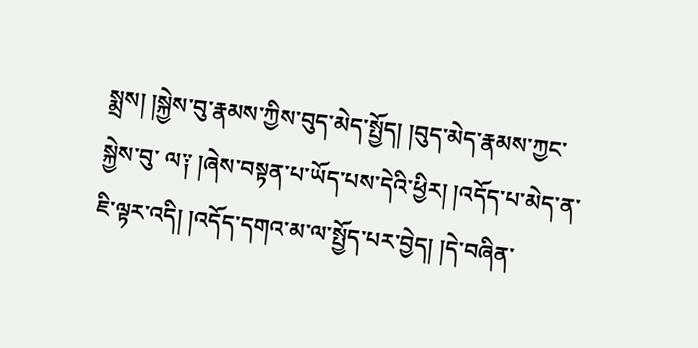སྨྲས། །སྐྱེས་བུ་རྣམས་ཀྱིས་བུད་མེད་སྤྱོད། །བུད་མེད་རྣམས་ཀྱང་སྐྱེས་བུ་ ལ༑ །ཞེས་བསྟན་པ་ཡོད་པས་དེའི་ཕྱིར། །འདོད་པ་མེད་ན་ཇི་ལྟར་འདི། །འདོད་དགའ་མ་ལ་སྤྱོད་པར་བྱེད། །དེ་བཞིན་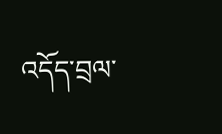འདོད་བྲལ་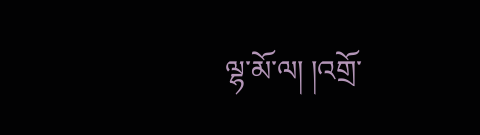ལྷ་མོ་ལ། །འགྲོ་